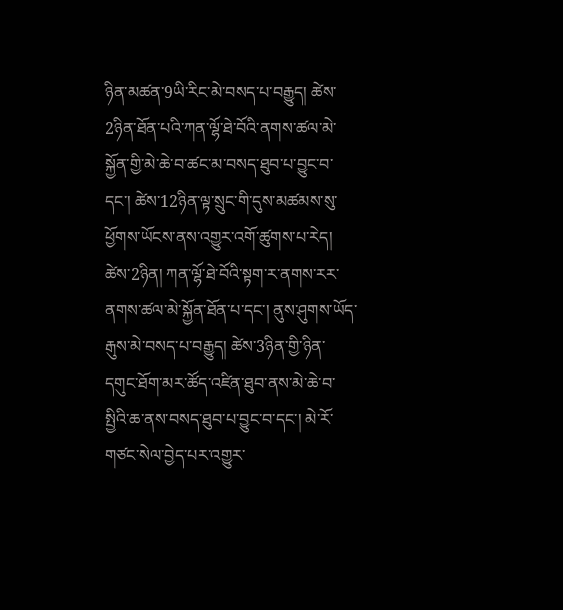ཉིན་མཚན་9ཡི་རིང་མེ་བསད་པ་བརྒྱུད། ཚེས་2ཉིན་ཐོན་པའི་ཀན་ལྷོ་ཐེ་བོའི་ནགས་ཚལ་མེ་སྐྱོན་གྱི་མེ་ཆེ་བ་ཚང་མ་བསད་ཐུབ་པ་བྱུང་བ་དང་། ཚེས་12ཉིན་ལྟ་སྲུང་གི་དུས་མཚམས་སུ་ཕྱོགས་ཡོངས་ནས་འགྱུར་འགོ་ཚུགས་པ་རེད།
ཚེས་2ཉིན། ཀན་ལྷོ་ཐེ་བོའི་སྟག་ར་ནགས་རར་ནགས་ཚལ་མེ་སྐྱོན་ཐོན་པ་དང་། ནུས་ཤུགས་ཡོད་རྒུས་མེ་བསད་པ་བརྒྱུད། ཚེས་3ཉིན་གྱི་ཉིན་དགུང་ཐོག་མར་ཚོད་འཛིན་ཐུབ་ནས་མེ་ཆེ་བ་སྤྱིའི་ཆ་ནས་བསད་ཐུབ་པ་བྱུང་བ་དང་། མེ་རོ་གཙང་སེལ་བྱེད་པར་འགྱུར་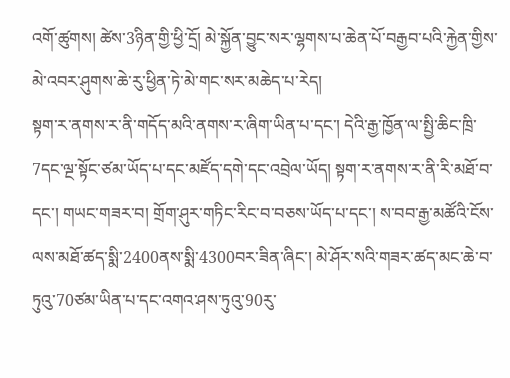འགོ་ཚུགས། ཚེས་3ཉིན་གྱི་ཕྱི་དྲོ། མེ་སྐྱོན་བྱུང་སར་ལྷགས་པ་ཆེན་པོ་བརྒྱབ་པའི་རྐྱེན་གྱིས་མེ་འབར་ཤུགས་ཆེ་རུ་ཕྱིན་ཏེ་མེ་གང་སར་མཆེད་པ་རེད།
སྟག་ར་ནགས་ར་ནི་གདོད་མའི་ནགས་ར་ཞིག་ཡིན་པ་དང་། དེའི་རྒྱ་ཁྱོན་ལ་སྤྱི་ཆིང་ཁྲི་7དང་ལྔ་སྟོང་ཙམ་ཡོད་པ་དང་མཛོད་དགེ་དང་འབྲེལ་ཡོད། སྟག་ར་ནགས་ར་ནི་རི་མཐོ་བ་དང་། གཡང་གཟར་བ། གྲོག་ཤུར་གཏིང་རིང་བ་བཅས་ཡོད་པ་དང་། ས་བབ་རྒྱ་མཚོའི་ངོས་ལས་མཐོ་ཚད་སྨི་2400ནས་སྨི་4300བར་ཟིན་ཞིང་། མེ་ཤོར་སའི་གཟར་ཚད་མང་ཆེ་བ་ཏུའུ་70ཙམ་ཡིན་པ་དང་འགའ་ཤས་ཏུའུ་90རུ་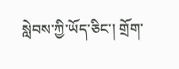སླེབས་ཀྱི་ཡོད་ཅིང་། གྲོག་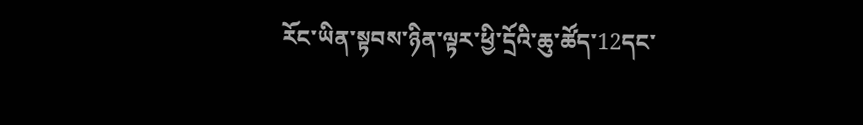རོང་ཡིན་སྟབས་ཉིན་ལྟར་ཕྱི་དྲོའི་ཆུ་ཚོད་12དང་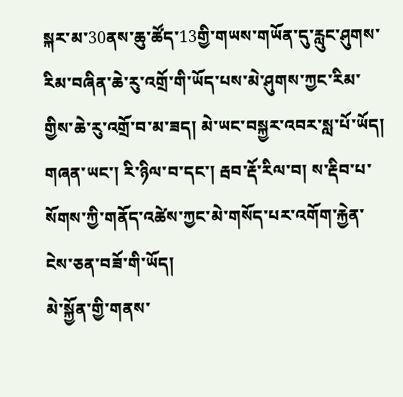སྐར་མ་30ནས་ཆུ་ཚོད་13གྱི་གཡས་གཡོན་དུ་རླུང་ཤུགས་རིམ་བཞིན་ཆེ་རུ་འགྲོ་གི་ཡོད་པས་མེ་ཤུགས་ཀྱང་རིམ་གྱིས་ཆེ་རུ་འགྲོ་བ་མ་ཟད། མེ་ཡང་བསྐྱར་འབར་སླ་པོ་ཡོད། གཞན་ཡང་། རི་ཉིལ་བ་དང་། རྦབ་རྡོ་རིལ་བ། ས་རྡིབ་པ་སོགས་ཀྱི་གནོད་འཚེས་ཀྱང་མེ་གསོད་པར་འགོག་རྐྱེན་ངེས་ཅན་བཟོ་གི་ཡོད།
མེ་སྐྱོན་གྱི་གནས་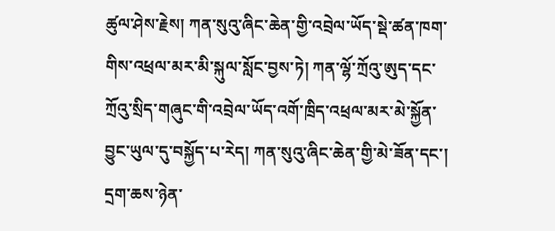ཚུལ་ཤེས་རྗེས། ཀན་སུའུ་ཞིང་ཆེན་གྱི་འབྲེལ་ཡོད་སྡེ་ཚན་ཁག་གིས་འཕྲལ་མར་མི་སྐུལ་སློང་བྱས་ཏེ། ཀན་ལྷོ་ཀྲོའུ་ཨུད་དང་ཀྲོའུ་སྲིད་གཞུང་གི་འབྲེལ་ཡོད་འགོ་ཁྲིད་འཕྲལ་མར་མེ་སྐྱོན་བྱུང་ཡུལ་དུ་བསྐྱོད་པ་རེད། ཀན་སུའུ་ཞིང་ཆེན་གྱི་མེ་ཟོན་དང་། དྲག་ཆས་ཉེན་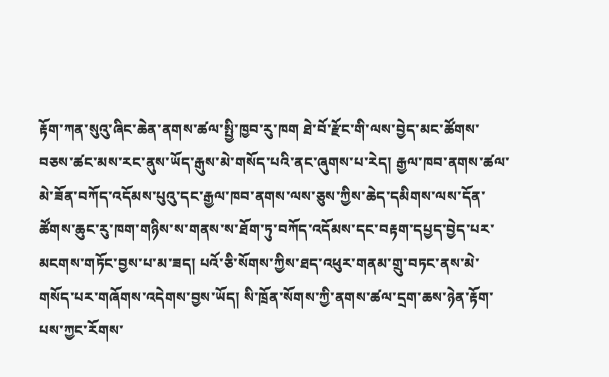རྟོག་ཀན་སུའུ་ཞིང་ཆེན་ནགས་ཚལ་སྤྱི་ཁྱབ་རུ་ཁག ཐེ་བོ་རྫོང་གི་ལས་བྱེད་མང་ཚོགས་བཅས་ཚང་མས་རང་ནུས་ཡོད་རྒུས་མེ་གསོད་པའི་ནང་ཞུགས་པ་རེད། རྒྱལ་ཁབ་ནགས་ཚལ་མེ་ཟོན་བཀོད་འདོམས་པུའུ་དང་རྒྱལ་ཁབ་ནགས་ལས་ཅུས་ཀྱིས་ཆེད་དམིགས་ལས་དོན་ཚོགས་ཆུང་རུ་ཁག་གཉིས་ས་གནས་ས་ཐོག་ཏུ་བཀོད་འདོམས་དང་བརྟག་དཔྱད་བྱེད་པར་མངགས་གཏོང་བྱས་པ་མ་ཟད། པའོ་ཅི་སོགས་ཀྱིས་ཐད་འཕུར་གནམ་གྲུ་བཏང་ནས་མེ་གསོད་པར་གཞོགས་འདེགས་བྱས་ཡོད། སི་ཁྲོན་སོགས་ཀྱི་ནགས་ཚལ་དྲག་ཆས་ཉེན་རྟོག་པས་ཀྱང་རོགས་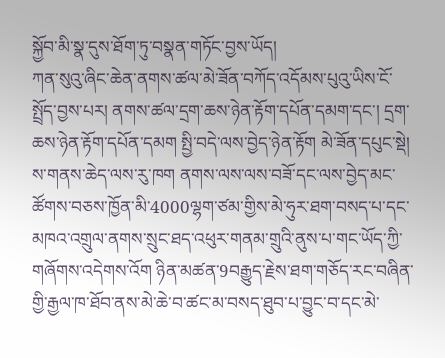སྐྱོབ་མི་སྣ་དུས་ཐོག་ཏུ་བསྣན་གཏོང་བྱས་ཡོད།
ཀན་སུའུ་ཞིང་ཆེན་ནགས་ཚལ་མེ་ཟོན་བཀོད་འདོམས་པུའུ་ཡིས་ངོ་སྤྲོད་བྱས་པར། ནགས་ཚལ་དྲག་ཆས་ཉེན་རྟོག་དཔོན་དམག་དང་། དྲག་ཆས་ཉེན་རྟོག་དཔོན་དམག སྤྱི་བདེ་ལས་བྱེད་ཉེན་རྟོག མེ་ཟོན་དཔུང་སྡེ། ས་གནས་ཆེད་ལས་རུ་ཁག ནགས་ལས་ལས་བཟོ་དང་ལས་བྱེད་མང་ཚོགས་བཅས་ཁྱོན་མི་4000ལྷག་ཙམ་གྱིས་མེ་ཧུར་ཐག་བསད་པ་དང་མཁའ་འགྲུལ་ནགས་སྲུང་ཐད་འཕུར་གནམ་གྲུའི་ནུས་པ་གང་ཡོད་ཀྱི་གཞོགས་འདེགས་འོག ཉིན་མཚན་9བརྒྱུད་རྗེས་ཐག་གཅོད་རང་བཞིན་གྱི་རྒྱལ་ཁ་ཐོབ་ནས་མེ་ཆེ་བ་ཚང་མ་བསད་ཐུབ་པ་བྱུང་བ་དང་མེ་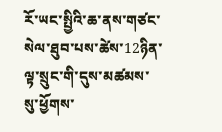རོ་ཡང་སྤྱིའི་ཆ་ནས་གཙང་སེལ་ཐུབ་པས་ཚེས་12ཉིན་ལྟ་སྲུང་གི་དུས་མཚམས་སུ་ཕྱོགས་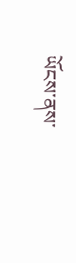ཡོངས་ནས་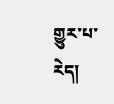གྱུར་པ་རེད།